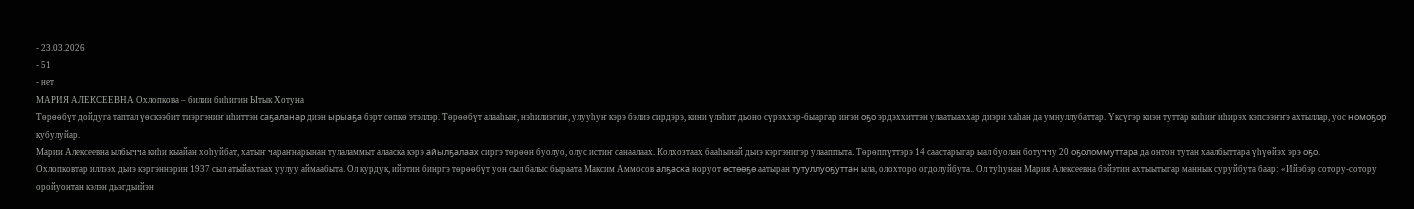- 23.03.2026
- 51
- нет
МАРИЯ АЛЕКСЕЕВНА Охлопкова – билии биһигин Ытык Хотуна
Төрөөбүт дойдуга таптал үөскээбит тиэргэниҥ иһиттэн саҕаланар диэн ырыаҕа бэрт сөпкө этэллэр. Төрөөбүт алааһыҥ, нэһилиэгиҥ, улууһуҥ кэрэ бэлиэ сирдэрэ, кини үлэһит дьоно сүрэххэр-быаргар иҥэн оҕо эрдэххиттэн улаатыаххар диэри хаһан да умнуллубаттар. Үксүгэр киэн туттар киһиҥ иһирэх кэпсээҥҥэ ахтыллар, уос номоҕор кубулуйар.
Марии Алексеевна ылбычча киһи кыайан хоһуйбат, хатыҥ чараҥнарынан тулаламмыт алааска кэрэ айылҕалаах сиргэ төрөөн буолуо, олус истиҥ санаалаах. Колхозтаах бааһынай дьиэ кэргэнигэр улааппыта. Төрөппүттэрэ 14 саастарыгар ыал буолан ботуччу 20 оҕоломмуттара да онтон тутан хаалбыттара үһүөйэх эрэ оҕо.
Охлопковтар иллээх дьиэ кэргэннэрин 1937 сыл атыйахтаах уулуу аймаабыта. Ол курдук, ийэтин бинргэ төрөөбүт уон сыл балыс быраата Максим Аммосов алҕаска норуот өстөөҕө аатыран тутуллуоҕуттан ыла, олохторо огдолуйбута.. Ол туһунан Мария Алексеевна бэйэтин ахтыытыгар маннык суруйбута баар: «Ийэбэр сотору-сотору оройуонтан кэлэн дьэгдьийэн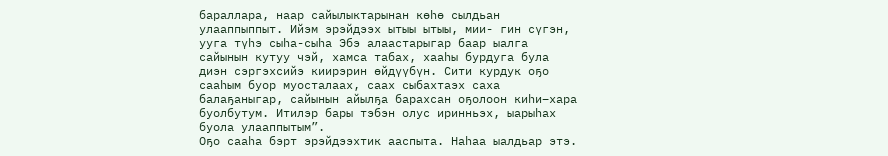бараллара, наар сайылыктарынан көһө сылдьан улааппыппыт. Ийэм эрэйдээх ытыы ытыы, мии- гин сүгэн, ууга түһэ сыһа-сыһа Эбэ алаастарыгар баар ыалга сайынын кутуу чэй, хамса табах, хааһы бурдуга була диэн сэргэхсийэ киирэрин өйдүүбүн. Сити курдук оҕо сааһым буор муосталаах, саах сыбахтаэх саха балаҕаныгар, сайынын айылҕа барахсан оҕолоон киһи–хара буолбутум. Итилэр бары тэбэн олус иринньэх, ыарыһах буола улааппытым”.
Оҕо сааһа бэрт эрэйдээхтик ааспыта. Наһаа ыалдьар этэ.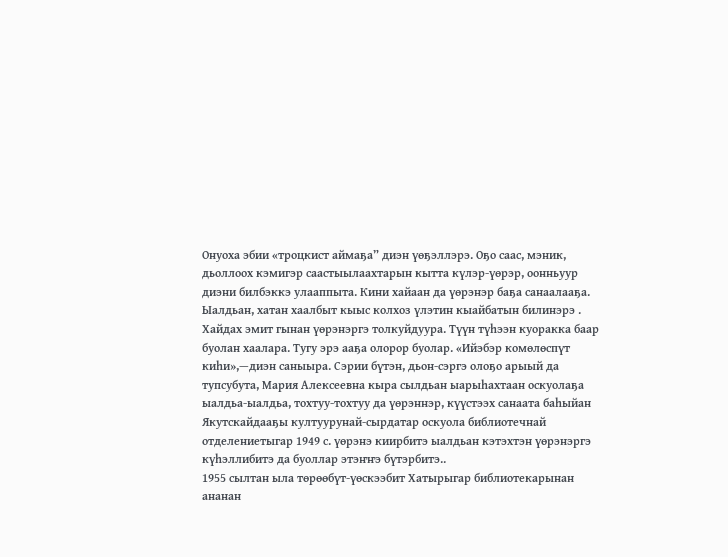Онуоха эбии «троцкист аймаҕа” диэн үөҕэллэрэ. Оҕо саас, мэник, дьоллоох кэмигэр саастыылаахтарын кытта күлэр-үөрэр, оонньуур диэни билбэккэ улааппыта. Кини хайаан да үөрэнэр баҕа санаалааҕа. Ыалдьан, хатан хаалбыт кыыс колхоз үлэтин кыайбатын билинэрэ . Хайдах эмит гынан үөрэнэргэ толкуйдуура. Түүн түһээн куоракка баар буолан хаалара. Тугу эрэ ааҕа олорор буолар. «Ийэбэр комөлөспүт киһи»,—диэн саныыра. Сэрии бүтэн, дьон-сэргэ олоҕо арыый да тупсубута, Мария Алексеевна кыра сылдьан ыарыһахтаан оскуолаҕа ыалдьа-ыалдьа, тохтуу-тохтуу да үөрэннэр, күүстээх санаата баһыйан Якутскайдааҕы култуурунай-сырдатар оскуола библиотечнай отделениетыгар 1949 с. үөрэнэ киирбитэ ыалдьан кэтэхтэн үөрэнэргэ күһэллибитэ да буоллар этэҥҥэ бүтэрбитэ..
1955 сылтан ыла төрөөбүт-үөскээбит Хатырыгар библиотекарынан ананан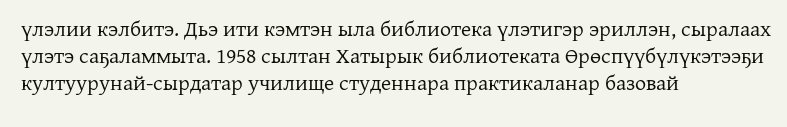үлэлии кэлбитэ. Дьэ ити кэмтэн ыла библиотека үлэтигэр эриллэн, сыралаах үлэтэ саҕаламмыта. 1958 сылтан Хатырык библиотеката Өрөспүүбүлүкэтээҕи култуурунай-сырдатар училище студеннара практикаланар базовай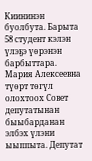Киининэн буолбута. Барыта 58 студент кэлэн үлэҕэ үөрэнэн барбыттара.
Мария Алексеевна түөрт төгүл олохтоох Совет депутатынан быыбарданан элбэх үлэни ыыппыта. Депутат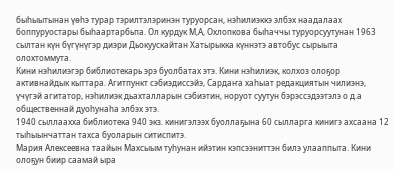быһыытынан үөһэ турар тэрилтэлэринэн туруорсан, нэһилиэккэ элбэх наадалаах боппуруостары быһаартарбьпа. Ол курдук М,А, Охлопкова быһаччы туруорсуутунан 1963 сылтан күн бүгүнүгэр диэри Дьокуускайтан Хатырыкка күннэтэ автобус сырыыта олохтоммута.
Кини нэһилиэгэр библиотекарь эрэ буолбатах этэ. Кини нэһилиэк, колхоз олоҕор активнайдык кыттара. Агитпункт сэбиэдиссэйэ, Сардаҥа хаһыат редакциятын чилиэнэ, үчүгэй агитатор, нэһилиэк дьахталларын сэбиэтин, норуот суутун бэрэссэдээтэлэ о д.а общественнай дуоһунаһа элбэх этэ.
1940 сыллаахха библиотека 940 экз. кинигэлээх буоллаҕына 60 сылларга кинигэ ахсаана 12 тыһыынчаттан тахса буоларын ситиспитэ.
Мария Алексеевна таайын Махсыым туһунан ийэтин кэпсээниттэн билэ улааппыта. Кини олоҕун биир саамай ыра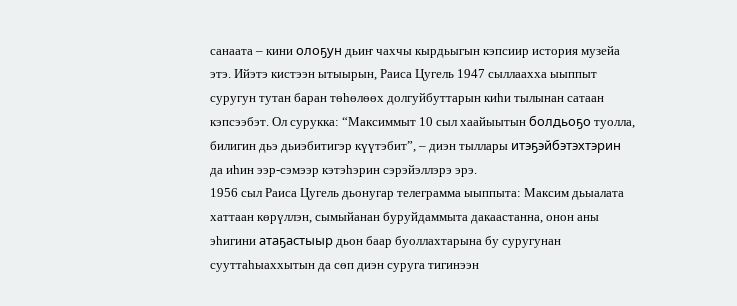санаата – кини олоҕун дьиҥ чахчы кырдьыгын кэпсиир история музейа этэ. Ийэтэ кистээн ытыырын, Раиса Цугель 1947 сыллаахха ыыппыт суругун тутан баран төһөлөөх долгуйбуттарын киһи тылынан сатаан кэпсээбэт. Ол сурукка: “Максиммыт 10 сыл хаайыытын болдьоҕо туолла, билигин дьэ дьиэбитигэр күүтэбит”, – диэн тыллары итэҕэйбэтэхтэрин да иһин ээр-сэмээр кэтэһэрин сэрэйэллэрэ эрэ.
1956 сыл Раиса Цугель дьонугар телеграмма ыыппыта: Максим дьыалата хаттаан көрүллэн, сымыйанан буруйдаммыта дакаастанна, онон аны эһигини атаҕастыыр дьон баар буоллахтарына бу суругунан сууттаһыаххытын да сөп диэн суруга тигинээн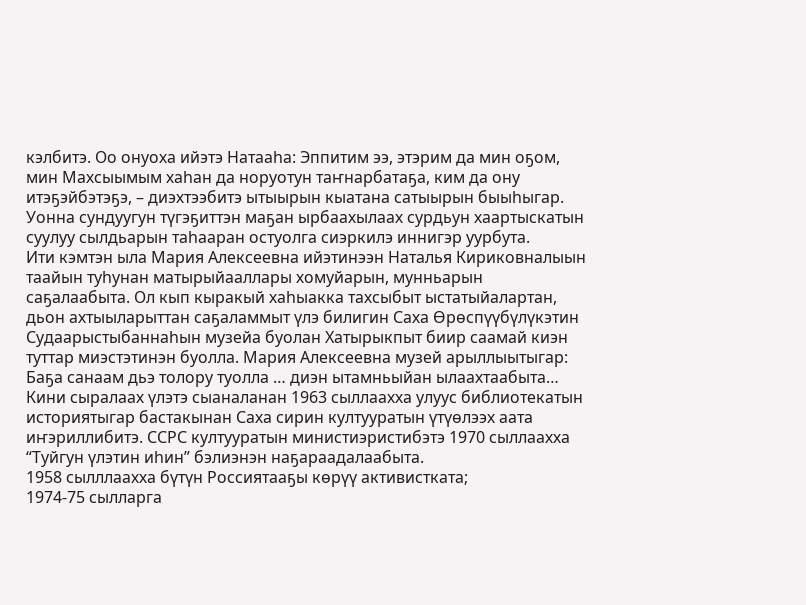кэлбитэ. Оо онуоха ийэтэ Натааһа: Эппитим ээ, этэрим да мин оҕом, мин Махсыымым хаһан да норуотун таҥнарбатаҕа, ким да ону итэҕэйбэтэҕэ, – диэхтээбитэ ытыырын кыатана сатыырын быыһыгар. Уонна сундуугун түгэҕиттэн маҕан ырбаахылаах сурдьун хаартыскатын суулуу сылдьарын таһааран остуолга сиэркилэ иннигэр уурбута.
Ити кэмтэн ыла Мария Алексеевна ийэтинээн Наталья Кириковналыын таайын туһунан матырыйааллары хомуйарын, мунньарын саҕалаабыта. Ол кып кыракый хаһыакка тахсыбыт ыстатыйалартан, дьон ахтыыларыттан саҕаламмыт үлэ билигин Саха Өрөспүүбүлүкэтин Судаарыстыбаннаһын музейа буолан Хатырыкпыт биир саамай киэн туттар миэстэтинэн буолла. Мария Алексеевна музей арыллыытыгар: Баҕа санаам дьэ толору туолла … диэн ытамньыйан ылаахтаабыта…
Кини сыралаах үлэтэ сыаналанан 1963 сыллаахха улуус библиотекатын историятыгар бастакынан Саха сирин култууратын үтүөлээх аата иҥэриллибитэ. ССРС култууратын министиэристибэтэ 1970 сыллаахха “Туйгун үлэтин иһин” бэлиэнэн наҕараадалаабыта.
1958 сылллаахха бүтүн Россиятааҕы көрүү активистката;
1974-75 сылларга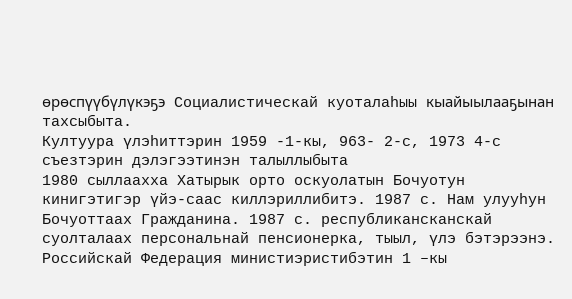өрөспүүбүлүкэҕэ Социалистическай куоталаһыы кыайыылааҕынан тахсыбыта.
Култуура үлэһиттэрин 1959 -1-кы, 963- 2-с, 1973 4-с съезтэрин дэлэгээтинэн талыллыбыта
1980 сыллаахха Хатырык орто оскуолатын Бочуотун кинигэтигэр үйэ-саас киллэриллибитэ. 1987 с. Нам улууһун Бочуоттаах Гражданина. 1987 с. республикансканскай суолталаах персональнай пенсионерка, тыыл, үлэ бэтэрээнэ.
Российскай Федерация министиэристибэтин 1 –кы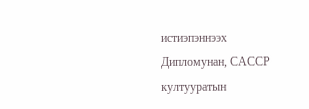истиэпэннээх Дипломунан, САССР култууратын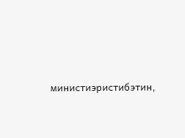министиэристибэтин,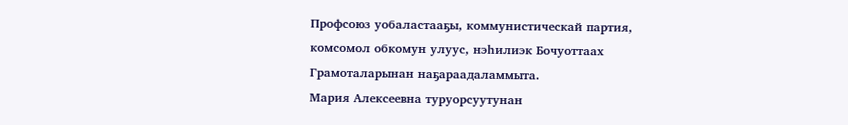Профсоюз уобаластааҕы, коммунистическай партия, комсомол обкомун улуус, нэһилиэк Бочуоттаах Грамоталарынан наҕараадаламмыта.
Мария Алексеевна туруорсуутунан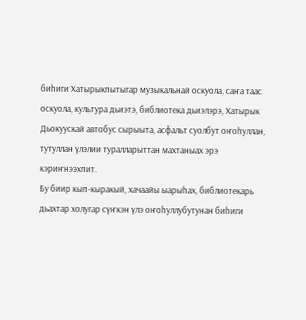биһиги Хатырыкпытыгар музыкальнай оскуола, саҥа таас оскуола, культура дьиэтэ, библиотека дьиэлэрэ, Хатырык Дьокуускай автобус сырыыта, асфальт суолбут оҥоһуллан, тутуллан үлэлии туралларыттан махтаныах эрэ кэриҥнээхпит.
Бу биир кып-кыракый, хачаайы ыарыһах, библиотекарь дьахтар холугар сүҥкэн үлэ оҥоһуллубутунан биһиги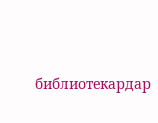библиотекардар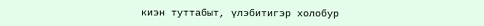киэн туттабыт, үлэбитигэр холобур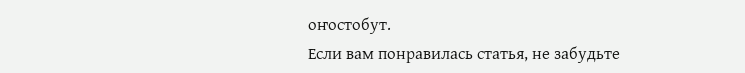оҥостобут.
Если вам понравилась статья, не забудьте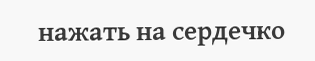нажать на сердечко